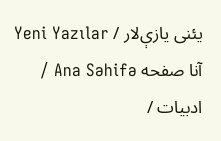یئنی یازې‌لار / Yeni Yazılar
آنا صفحه Ana Səhifə / ادبیات /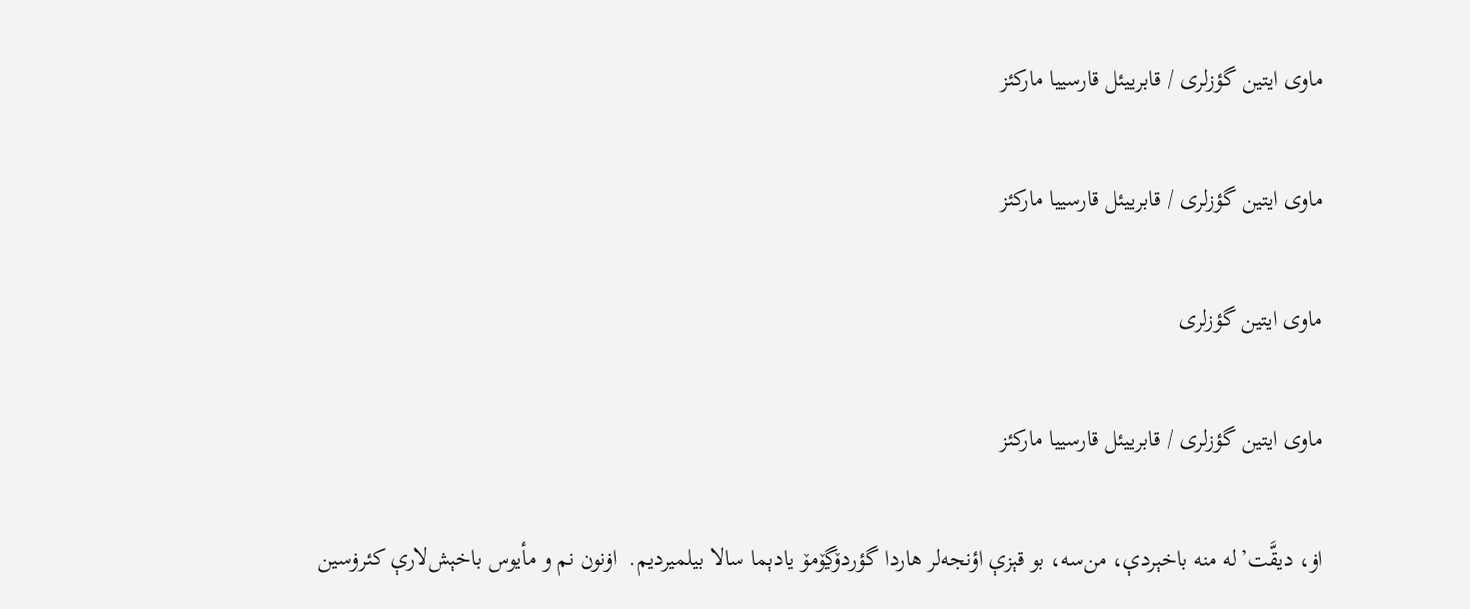ماوی ایتین گؤز‌لری / قابرییئل قارسییا مارکئز

ماوی ایتین گؤز‌لری / قابرییئل قارسییا مارکئز

ماوی ایتین گؤزلری

ماوی ایتین گؤز‌لری / قابرییئل قارسییا مارکئز

اۏ، دیقَّت’له‌ منه‌ باخېردې، من‌سه، بو قېزې اؤنجه‌لر هار‌دا گؤردۆڲۆمۆ یادېما سالا بیلمیردیم.  اۏنون نم و مأیوس باخېش‌لارې کئرۏ‌سین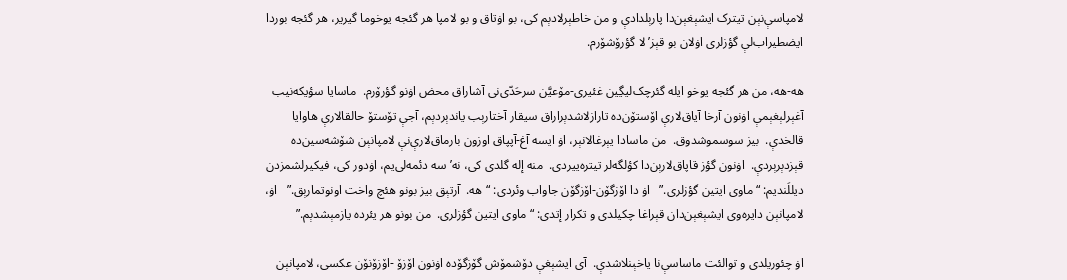لامپاسې‌نېن تیترک ایشېغېن‌دا پارېلدادې و من خاطېرلادېم ‌کی، بو اۏتاق و بو لامپا هر گئجه‌ یوخوما گیریر، هر گئجه‌ بور‌دا ایضطیراب‌لې گؤز‌لری اۏلان بو قېز’لا گؤرۆشۆرم.

هه‌-هه‌، من هر گئجه‌ یوخو ایله گئرچک‌لیڲین غئیری-مۆعيَّن سرحَدّی‌نی آشاراق محض اۏنو گؤرۆرم.  ماسایا سؤیکه‌نیب آغېرلېغېمې اۏنون آرخا آیاق‌لارې اۆستۆن‌ده‌ تارازلاشدېراراق سیقار آختارېب یاندېردېم، آجې تۆستۆ حالقا‌لارې هاوایا قالخدې.  بیز سوسموشدوق.  من ماسا‌دا یېرغالانېر، اۏ ایسه‌ آغ-آپپاق اوزون بارماق‌لارې‌نې لامپا‌نېن شۆشه‌سین‌ده قېزدېرېردې.  اۏنون گؤز قاپاق‌لارېن‌دا کؤلگه‌‌لر تیتره‌ییردی.  منه‌ إله‌ گلدی ‌کی، نه‌’سه‌ دئمه‌لی‌یم، اۏدور ‌کی، فیکیرلشمز‌‌دن دیللَندیم: “ماوی ایتین گؤز‌لری.”   اۏ ‌دا اۆزگۆن-اۆزگۆن جاواب وئردی: “هه‌.  آرتېق بیز بونو هئچ واخت اونوتمارېق.”   اۏ، لامپا‌نېن دایره‌وی ایشېغېن‌دان قېراغا چکیلدی و تکرار إتدی: “ماوی ایتین گؤز‌لری.  من بونو هر یئر‌ده یازمېشدېم.”

اۏ چئوریلدی و توالئت ماساسې‌نا یاخېنلاشدې.  آی ایشېغې دۆشمۆش گۆزگۆده اۏنون اۆزۆ -اۆزۆنۆن عکسی، لامپا‌نېن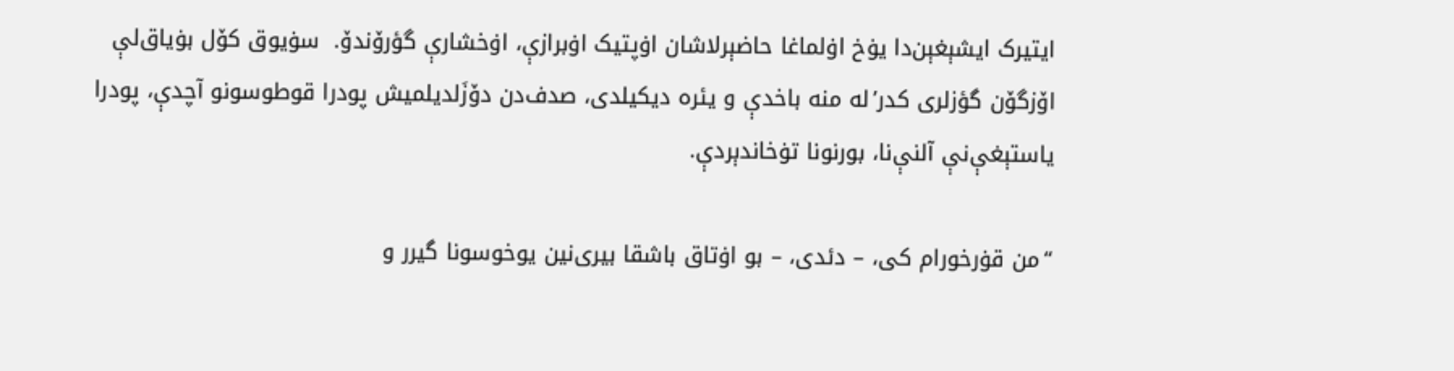ایتیرک ایشېغېن‌دا یۏخ اۏلماغا حاضېرلاشان اۏپتیک اۏبرازې، اۏخشارې گؤرۆندۆ.  سۏیوق کۆل بۏیاق‌لې  اۆزگۆن گؤز‌لری کدر’له منه‌ باخدې و یئره‌ دیکیلدی، صدف‌دن دۆزَلدیلمیش پودرا قوطوسونو آچدې، پودرا یاستېغې‌نې آلنې‌نا، بورنونا تۏخاندېردې.

“من قۏرخورام ‌کی، – دئدی، – بو اۏتاق باشقا بیری‌نین یوخوسونا گیرر و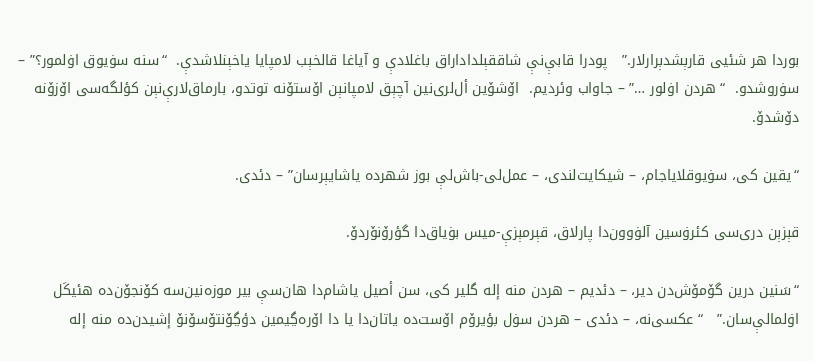بور‌دا هر شئیی قارېشدېرار‌لار.”   پودرا قابې‌نې شاققېلداداراق باغلادې و آیاغا قالخېب لامپایا یاخېنلاشدې.  “سنه‌ سۏیوق اۏلمور؟” – سۏروشدو.  “هر‌دن اۏلور …” – جاواب وئردیم.  اۆشۆین أل‌لری‌نین آچېق لامپا‌نېن اۆستۆنه توتدو، بارماق‌لارې‌نېن کؤلگه‌‌سی اۆزۆ‌نه دۆشدۆ.

“یقین ‌کی، سۏیوقلایاجام، – شیکایت‌لندی، – عمل‌لی-باش‌لې بوز شهر‌ده یاشایېر‌سان” – دئدی.

قېزېن دری‌سی کئرۏ‌سین آلۏوون‌دا پارلاق، قېرمېزې-میس بۏیاق‌دا گؤرۆنۆردۆ.

“سَنین درین گۆمۆش‌دن دیر، – دئدیم – هر‌دن منه‌ إله‌ گلیر ‌کی، سن أصیل یاشام‌دا هان‌سې بیر موزه‌نین‌سه کۆنجۆن‌ده‌ هئیکَل اۏلمالې‌سان.”   “عکسی‌نه، – دئدی – هر‌دن سۏل بؤیرۆم اۆست‌ده یاتان‌دا یا ‌دا اۆره‌ڲیمین دؤڲۆنتۆسۆنۆ إشیدن‌ده منه‌ إله‌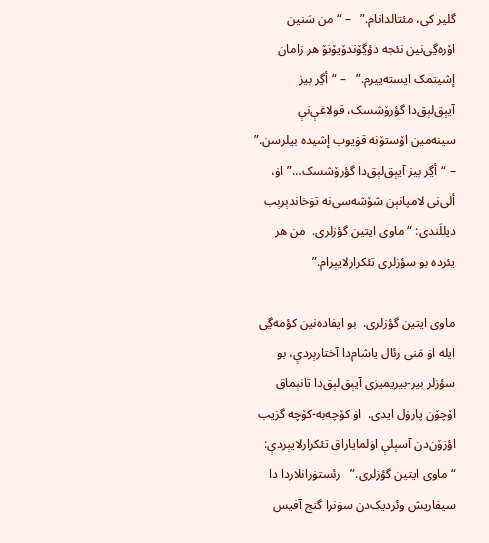گلیر ‌کی، مئتالدانام.”   – “من سَنین اۆره‌ڲی‌نین نئجه‌ دؤڲۆندۆیۆنۆ هر زامان‌ إشیتمک ایسته‌ییرم.”   – “أڲر بیز آیېق‌لېق‌دا گؤرۆشسک، قولاغې‌نې سینه‌مین اۆستۆنه قۏیوب إشیده بیلر‌سن.”   – “أڲر بیز آیېق‌لېق‌دا گؤرۆشسک…” اۏ، ألی‌نی لامپا‌نېن شۆشه‌سی‌نه‌ تۏخاندېرېب دیللَندی: “ماوی ایتین گؤز‌لری.  من هر یئر‌ده بو سؤز‌لری تئکرارلایېرام.”

ماوی ایتین گؤز‌لری.  بو ایفاده‌نین کؤمه‌ڲی ایله اۏ مَنی رئال یاشام‌دا آختارېردې، بو سؤز‌لر بیر-بیریمیزی آیېق‌لېق‌دا تانېماق اۆچۆن پارۏل ایدی.  اۏ کۆچه‌به‌-کۆچه‌ گزیب اؤزۆن‌دن آسېلې اۏلمایاراق تئکرارلایېردې: “ماوی ایتین گؤز‌لری.”   رئستۏرانلار‌دا ‌دا سیفاریش وئردیک‌دن سۏنرا گنج آفیس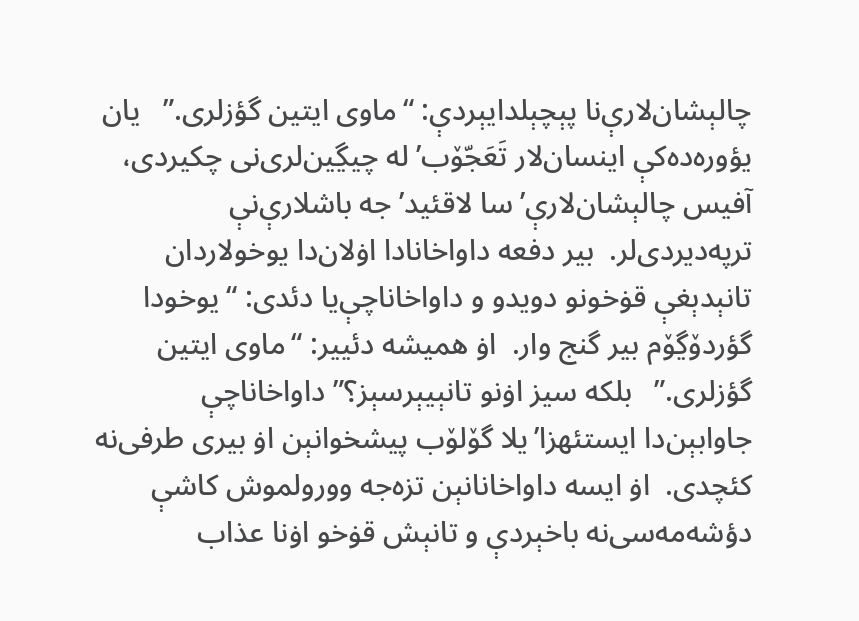چالېشان‌لارې‌نا پېچېلدایېردې: “ماوی ایتین گؤز‌لری.”   یان یؤوره‌ده‌‌کې اینسان‌لار تَعَجّۆب’له چیڲین‌لری‌نی چکیردی، آفیس چالېشان‌لارې‌’سا لاقئید’جه باشلارې‌نې ترپه‌دیردی‌لر.  بیر دفعه‌ داواخانادا اۏلان‌دا یوخو‌لاردان تانېدېغې قۏخونو دویدو و داواخاناچې‌یا دئدی: “یوخودا گؤردۆڲۆم بیر گنج وار.  اۏ همیشه‌ دئییر: “ماوی ایتین گؤز‌لری.”   بلکه‌ ‌سیز اۏنو تانېیېر‌سېز؟” داواخاناچې جاوابېن‌دا ایستئهزا’یلا گۆلۆب پیشخوانېن اۏ بیری طرفی‌نه کئچدی.  اۏ ایسه‌ داواخانانېن تزه‌جه وورولموش کاشې دؤشه‌مه‌سی‌نه باخېردې و تانېش قۏخو اۏ‌نا عذاب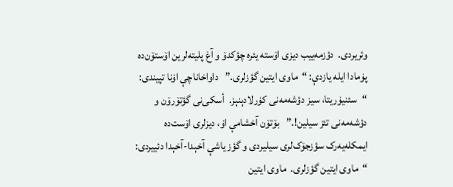وئریردی.  دؤزمه‌ییب دیزی اۆسته‌ یئره‌ چؤکدۆ و آغ پلیته‌‌لرین اۆستۆن‌ده‌ پۏما‌دا ایله یازدې: “ماوی ایتین گؤز‌لری.”   داواخاناچې اۏ‌نا تپیندی: “سئنیۏریتا، ‌سیز دؤشه‌مه‌‌نی کۏرلادېنېز.  أسکی‌نی گؤتۆرۆن و دؤشه‌مه‌‌نی تئز سیلین!.”   بۆتۆن آخشامې اۏ، دیز‌لری اۆست‌ده ایمکله‌یه‌رک سؤزجۆک‌لری سیلیردی و گؤز یاشې آخېدا-آخېدا دئییردی: “ماوی ایتین گؤز‌لری.  ماوی ایتین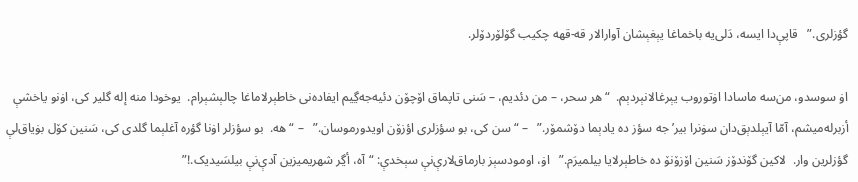گؤز‌لری.”   قاپې‌دا ایسه‌، دَ‌لی‌یه باخماغا یېغېشان آوارا‌لار قه‌-قهه‌ چکیب گۆلۆردۆ‌لر.

اۏ سوسدو، من‌سه ماسا‌دا اۏتوروب یېرغالانېردېم.  “هر سحر، – من دئدیم، – سَنی تاپماق اۆچۆن دئیه‌‌جه‌ڲیم ایفاده‌نی خاطېرلاماغا چالېشېرام.  یوخودا منه‌ إله‌ گلیر ‌کی، اۏنو یاخشې أزبرله‌میشم، آمّا آیېلدېق‌دان سۏنرا بیر’جه‌ سؤز ‌ده یادېما دۆشمۆر.”   – “سن ‌کی، بو سؤز‌لری اؤزۆن اویدورمو‌سان.”   – “هه‌.  بو سؤز‌لر اۏ‌نا گؤره‌ آغلېما گلدی ‌کی، سَنین کۆل بۏیاق‌لې  گؤزلرین وار.  لاکین گۆندۆز سَنین اۆزۆنۆ ‌ده خاطېرلایا بیلمیرَم.”   اۏ، اومودسېز بارماق‌لارې‌نې سېخدې: “آه‌، أڲر شهریمیزین آدې‌نې بیلسَیدیک.!”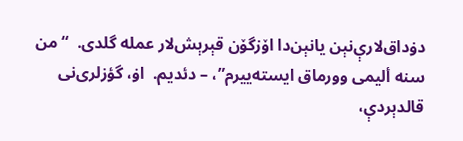دۏداق‌لارې‌نېن یانېن‌دا اۆزگۆن قېرېش‌لار عمله‌ گلدی.  “من سنه‌ ألیمی وورماق ایسته‌ییرم”، – دئدیم.  اۏ، گؤزلری‌نی قالدېردې،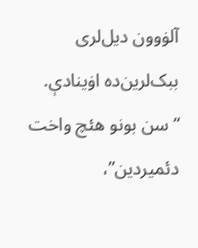آلۏوون دیل‌لری ببک‌لرین‌ده اۏینادې.  “سن بونو هئچ واخت دئمیردین”،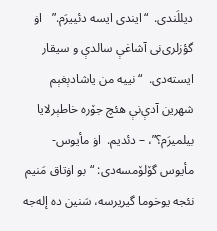دیللَندی.  “ایندی ایسه‌ دئییرَم.”   اۏ گؤزلری‌نی آشاغې سالدې و سیقار ایسته‌دی.  “نییه‌ من یاشادېغېم شهرین آدې‌نې هئچ جۆره‌ خاطېرلایا بیلمیرَم؟”، – دئدیم.  اۏ مأیوس-مأیوس گۆلۆمسه‌دی: “بو اۏتاق مَنیم نئجه‌ یوخوما گیریر‌سه، سَنین ‌ده إله‌جه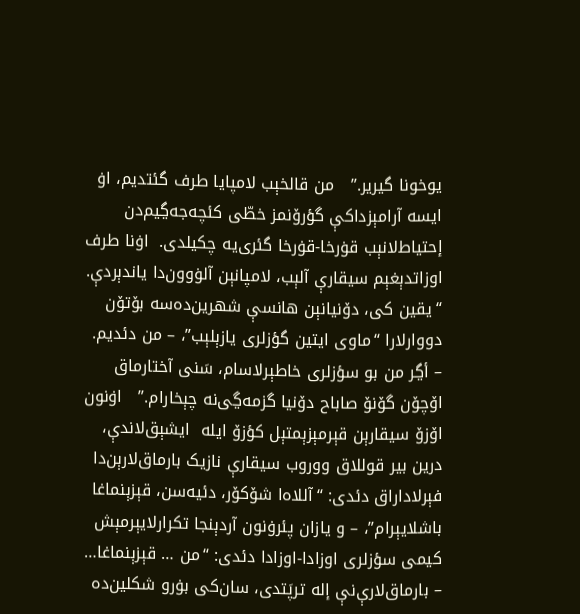یوخونا گیریر.”   من قالخېب لامپایا طرف گئتدیم، اۏ ایسه‌ آرامېزدا‌کې گؤرۆنمز خطّی کئچه‌جه‌ڲیم‌دن إحتیاط‌لانېب قۏرخا-قۏرخا گئری‌یه‌ چکیلدی.  اۏ‌نا طرف اوزاتدېغېم سیقارې آلېب، لامپا‌نېن آلۏوون‌دا یاندېردې.  “یقین ‌کی، دۆنیا‌نېن هانسې شهرین‌ده‌‌سه بۆتۆن دووار‌لارا “ماوی ایتین گؤز‌لری یازېلېب”، – من دئدیم.  – أڲر من بو سؤز‌لری خاطېرلاسام، سَنی آختارماق اۆچۆن گۆنۆ صاباح دۆنیا گزمه‌ڲی‌نه چېخارام.”   اۏنون اۆزۆ سیقارېن قېرمېزېمتېل کؤزۆ ایله  ایشېق‌لاندې، درین بیر قوللاق ووروب سیقارې نازیک بارماق‌لارېن‌دا فېرلاداراق دئدی: “آللاه‌ا شۆکۆر، دئیه‌سن، قېزېنماغا باشلایېرام”، – و یازان پئرۏنون آردېنجا تکرارلایېرمېش کیمی سؤز‌لری اوزا‌دا-اوزا‌دا دئدی: “من … قېزېنماغا… – بارماق‌لارې‌نې إله‌ ترپَتدی، سان‌کی بۏرو شکلین‌ده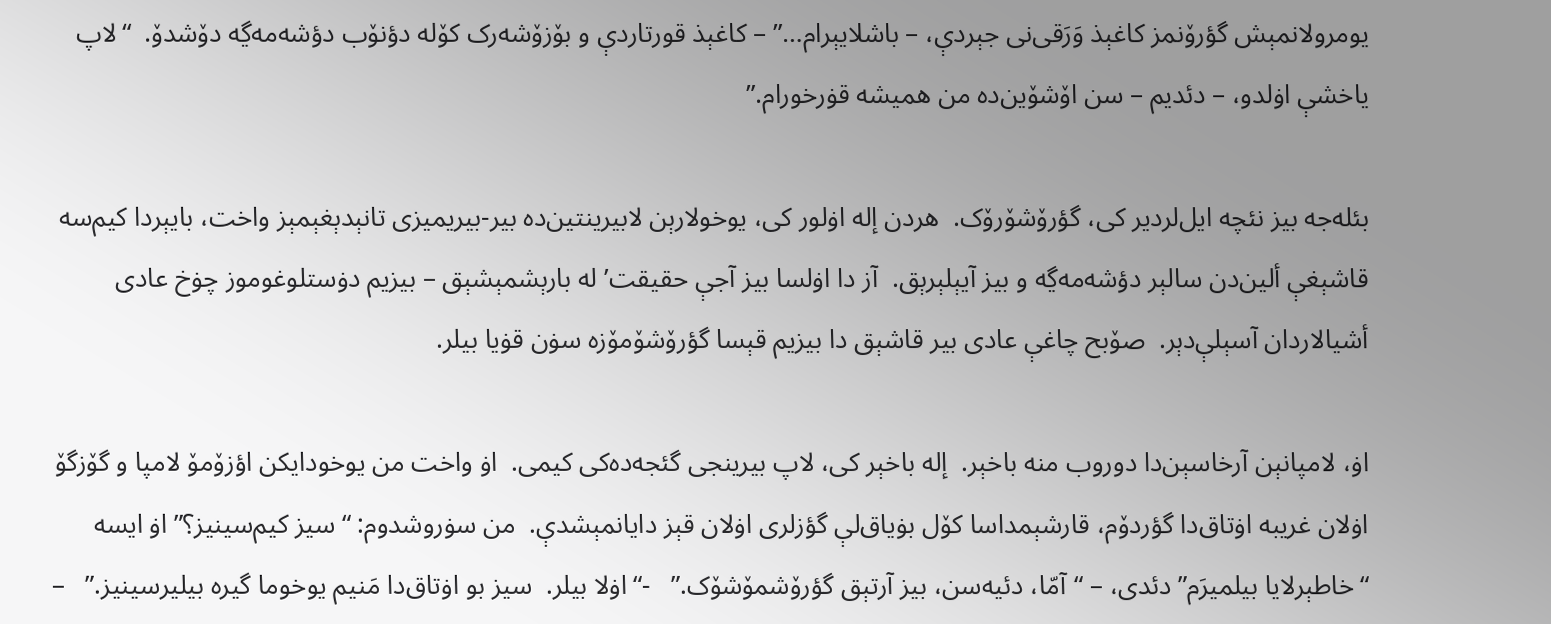یومرولانمېش گؤرۆنمز کاغېذ وَرَقی‌نی جېردې، – باشلایېرام…” – کاغېذ قورتاردې و بۆزۆشه‌رک کۆله دؤنۆب دؤشه‌مه‌ڲه‌ دۆشدۆ.  “لاپ یاخشې اۏلدو، – دئدیم – سن اۆشۆین‌ده من همیشه‌ قۏرخورام.”

بئله‌جه بیز نئچه‌ ایل‌لردیر ‌کی، گؤرۆشۆرۆک.  هر‌دن إله‌ اۏلور ‌کی، یوخو‌لارېن لابیرینتین‌ده بیر-بیریمیزی تانېدېغېمېز واخت، بایېر‌دا کیم‌سه قاشېغې ألین‌دن سالېر دؤشه‌مه‌ڲه‌ و بیز آیېلېرېق.  آز ‌دا اۏلسا بیز آجې حقیقت’له بارېشمېشېق – بیزیم دۏستلوغوموز چۏخ عادی أشیا‌لاردان آسېلې‌دېر.  صۆبح چاغې عادی بیر قاشېق ‌دا بیزیم قېسا گؤرۆشۆمۆزه سۏن قۏیا بیلر.

اۏ، لامپا‌نېن آرخاسېن‌دا دوروب منه‌ باخېر.  إله‌ باخېر ‌کی، لاپ بیرینجی گئجه‌ده‌‌کی کیمی.  اۏ واخت من یوخودایکن اؤزۆمۆ لامپا و گۆزگۆ اۏلان غریبه‌ اۏتاق‌دا گؤردۆم، قارشېمدا‌سا کۆل بۏیاق‌لې گؤز‌لری اۏلان قېز دایانمېشدې.  من سۏروشدوم: “سیز کیم‌سینیز؟” اۏ ایسه‌ “خاطېرلایا بیلمیرَم” دئدی، – “آمّا، دئیه‌سن، بیز آرتېق گؤرۆشمۆشۆک.”   -“اۏلا بیلر.  سیز بو اۏتاق‌دا مَنیم یوخوما گیره‌ بیلیر‌سینیز.”   –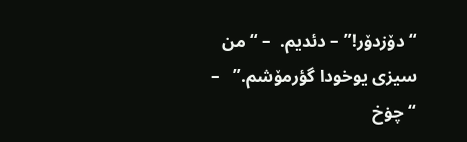“دۆزدۆر!” – دئدیم.  – “من سیزی یوخودا گؤرمۆشم.”   – “چۏخ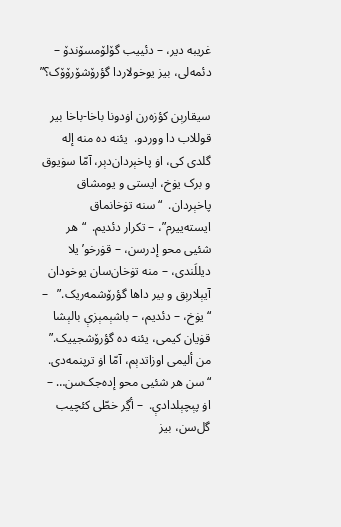غریبه ‌دیر، – دئییب گۆلۆمسۆندۆ – دئمه‌لی، بیز یوخولار‌دا گؤرۆشۆرۆۆک؟”

سیقارېن کؤزه‌رن اۏدونا باخا-باخا بیر قوللاب ‌دا ووردو.  یئنه ‌ده منه‌ إله‌ گلدی ‌کی، اۏ پاخېردان‌دېر، آمّا سۏیوق و برک یۏخ، ایستی و یومشاق پاخېردان.  “سنه‌ تۏخانماق ایسته‌ییرم”، – تکرار دئدیم.  “هر شئیی محو إدر‌سن، – قۏرخو’یلا دیللَندی، – منه‌ تۏخان‌سان یوخودان آیېلارېق و بیر داها گؤرۆشمه‌ریک.”   – “یۏخ، – دئدیم، – باشېمېزې بالېشا قۏیان کیمی، یئنه ‌ده گؤرۆشجییک.”   من ألیمی اوزاتدېم، آمّا اۏ ترپنمه‌دی.  “سن هر شئیی محو إده‌جک‌سن… – اۏ پېچېلدادې.  – أڲر خطّی کئچیب گل‌سن، بیز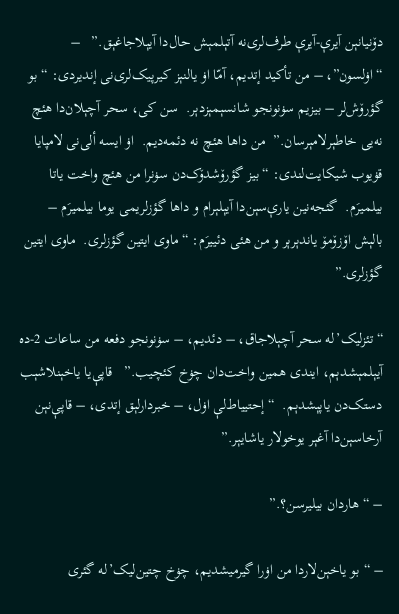دۆنیا‌نېن آیرې-آیرې طرف‌لری‌نه آتېلمېش حال‌دا آیېلاجاغېق.”   – “اۏلسون”، – من تأکید إتدیم، آمّا اۏ یالنېز کیرپیک‌لری‌نی إندیردی: “بو گؤرۆش‌لر – بیزیم سۏنونجو شانسېمېز‌دېر.  سن ‌کی، سحر آچېلان‌دا هئچ نه‌یی خاطېرلامېر‌سان.”  من داها هئچ ‌نه دئمه‌دیم.  اۏ ایسه‌ ألی‌نی لامپایا قۏیوب شیکایت‌لندی: “بیز گؤرۆشدۆک‌دن سۏنرا من هئچ واخت یاتا بیلمیرَم.  گئجه‌نین یارې‌سېن‌دا آیېلېرام و داها گؤزلریمی یوما بیلمیرَم – بالېش اۆزۆمۆ یاندېرېر و من هئی دئییرَم: “ماوی ایتین گؤز‌لری.  ماوی ایتین گؤز‌لری.”

“تئزلیک’له‌ سحر آچېلاجاق، – دئدیم، – سۏنونجو دفعه‌ من ساعات 2-ده آیېلمېشدېم، ایندی همین واخت‌دان چۏخ کئچیب.”   قاپې‌یا یاخېنلاشېب دستک‌دن یاپېشدېم.  “إحتییاط‌لې اۏل، – خبردار‌لېق إتدی، – قاپې‌نېن آرخاسېن‌دا آغېر یوخو‌لار یاشایېر.”

– “هار‌دان بیلیر‌سن؟.”

– “بو یاخېن‌لار‌دا من اۏرا گیر‌میشدیم، چۏخ چتین‌لیک’له گئری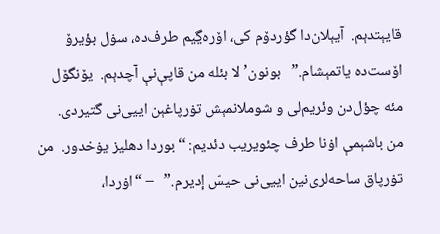قایېتدېم.  آیېلان‌دا گؤردۆم ‌کی، اۆره‌ڲیم طرف‌ده‌، سۏل بؤیرۆ اۆست‌ده یاتمېشام.”   بونون’لا بئله‌ من قاپې‌نې آچدېم.  یۆنگۆل مئه‌ چؤل‌دن وئریم‌لی و شوملانمېش تۏرپاغېن اییی‌نی گتیردی.  من باشېمې اۏ‌نا طرف چئویریب دئدیم: “بور‌دا دهلیز یۏخدور.  من تۏرپاق ساحه‌لری‌نین اییی‌نی حیسّ إدیر‌م.”   – “اۏر‌دا،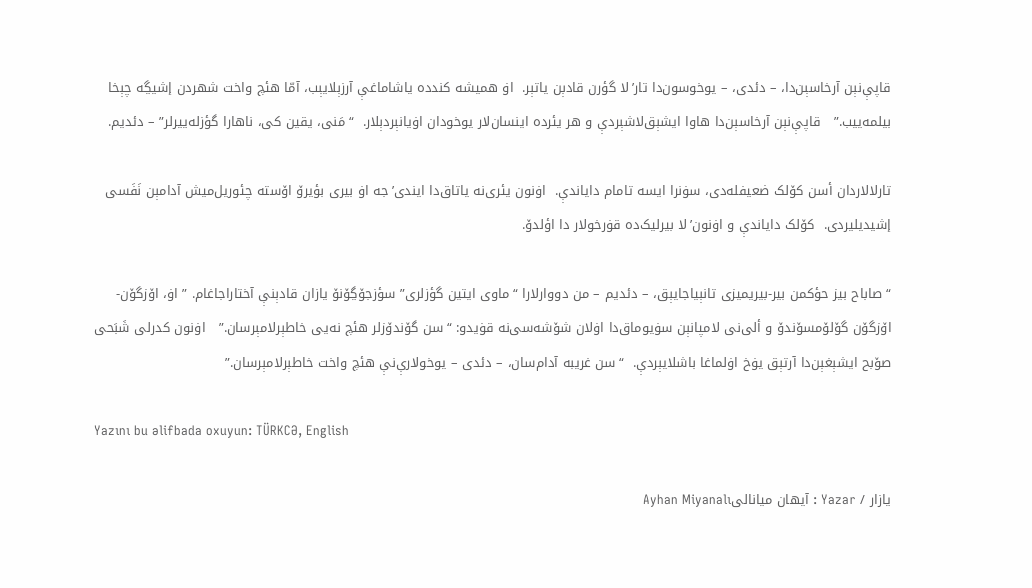قاپې‌نېن آرخاسېن‌دا، – دئدی، – یوخوسون‌دا تار’لا گؤرن قادېن یاتېر.  اۏ همیشه‌ کند‌ده یاشاماغې آرزېلایېب، آمّا هئچ واخت شهر‌دن إشیڲه چېخا بیلمه‌ییب.”   قاپې‌نېن آرخاسېن‌دا هاوا ایشېق‌لاشېردې و هر یئر‌ده اینسان‌لار یوخودان اۏیانېردېلار.  “مَنی، یقین ‌کی، ناهارا گؤزله‌ییرلر” – دئدیم.

تارلا‌لاردان أ‌سن کۆلک ضعیفله‌دی، سۏنرا ایسه‌ تامام دایاندې.  اۏنون یئری‌نه یاتاق‌دا ایندی’جه‌ اۏ بیری بؤیرۆ اۆسته‌ چئوریل‌میش آدامېن نَفَسی إشیدیلیردی.  کۆلک دایاندې و اۏنون’لا بیرلیک‌ده‌ قۏرخو‌لار ‌دا اؤلدۆ.

“صاباح بیز حؤکمن بیر-بیریمیزی تانېیاجایېق، – دئدیم – من دووار‌لارا “ماوی ایتین گؤز‌لری” سؤزجۆڲۆنۆ یازان قادېنې آختاراجاغام. ” اۏ، اۆزگۆن-اۆزگۆن گۆلۆمسۆندۆ و ألی‌نی لامپا‌نېن سۏیوماق‌دا اۏلان شۆشه‌سی‌نه‌ قۏیدو: “سن گۆندۆز‌لر هئچ نه‌یی خاطېرلامېر‌سان.”   اۏنون کدر‌لی شَبَحی صۆبح ایشېغېن‌دا آرتېق یۏخ اۏلماغا باشلایېردې.  “سن غریبه‌ آدام‌سان، – دئدی – یوخولارې‌نې هئچ واخت خاطېرلامېر‌سان.”

Yazını bu əlifbada oxuyun: TÜRKCƏ, English

یازار / Yazar : آیهان میانالیAyhan Miyanalı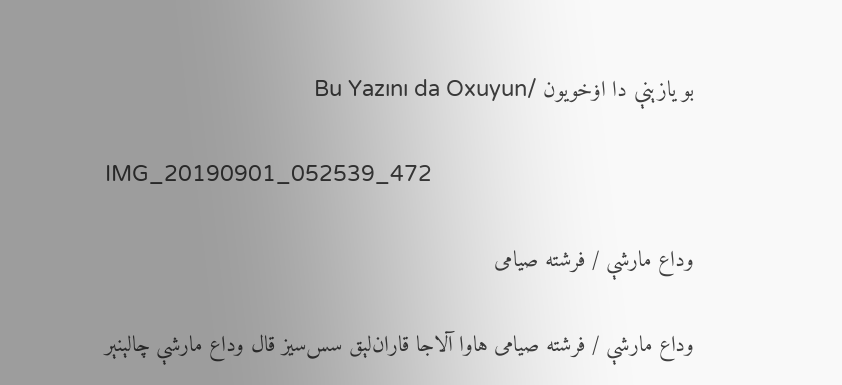بو یازېنې دا اۏخویون /Bu Yazını da Oxuyun

IMG_20190901_052539_472

وداع مارشې / فرشته صیامی

وداع مارشې / فرشته صیامی هاوا آلاجا قاران‌لېق سس‌سیز قال وداع مارشې چالېنېر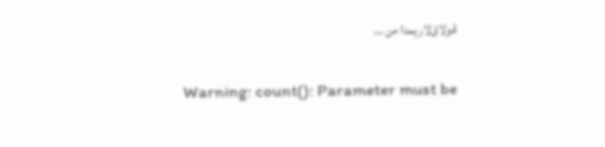قولاق‌لارېمدا من …


Warning: count(): Parameter must be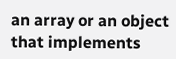an array or an object that implements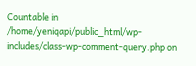Countable in /home/yeniqapi/public_html/wp-includes/class-wp-comment-query.php on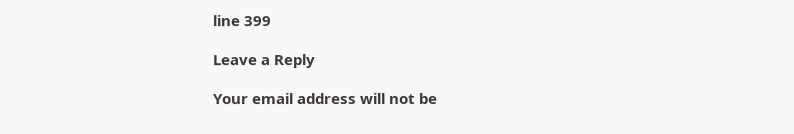line 399

Leave a Reply

Your email address will not be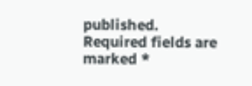published. Required fields are marked *